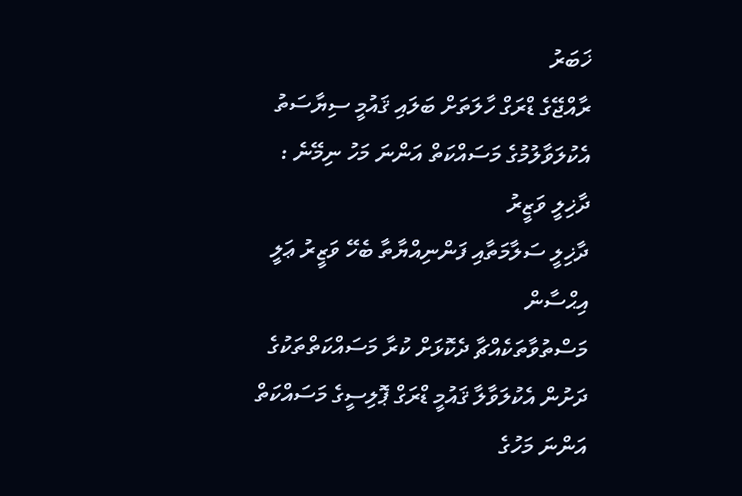ޚަބަރު
ރާއްޖޭގެ ޑްރަގް ހާލަތަށް ބަލައި ޤައުމީ ސިޔާސަތު އެކުލަވާލުމުގެ މަސައްކަތް އަންނަ މަހު ނިމޭނެ : ދާޚިލީ ވަޒީރު
ދާޚިލީ ސަލާމަތާއި ފަންނިއްޔާތާ ބެހޭ ވަޒީރު ޢަލީ އިޙްސާން
މަސްތުވާތަކެއްޗާ ދެކޮޅަށް ކުރާ މަސައްކަތްތަކުގެ ދަށުން އެކުލަވާލާ ޤައުމީ ޑްރަގް ޕޮލިސީގެ މަސައްކަތް އަންނަ މަހުގެ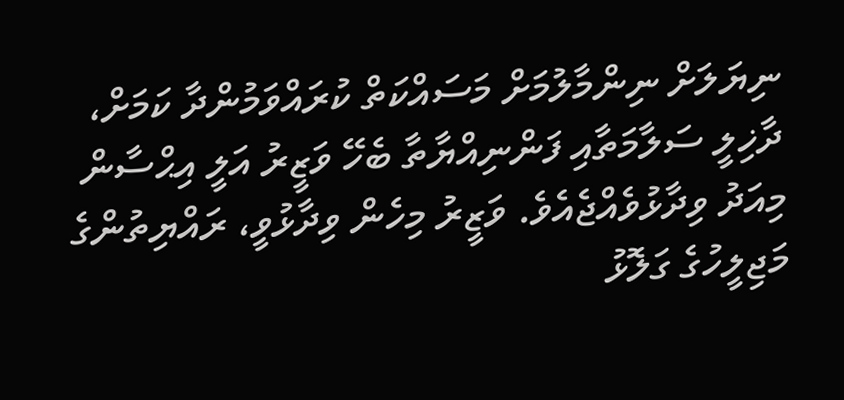ނިޔަލަށް ނިންމާލުމަށް މަސައްކަތް ކުރައްވަމުންދާ ކަމަށް، ދާޚިލީ ސަލާމަތާއި ފަންނިއްޔާތާ ބެހޭ ވަޒީރު އަލީ އިޙްސާން މިއަދު ވިދާޅުވެއްޖެއެވެ. ވަޒީރު މިހެން ވިދާޅުވީ، ރައްޔިތުންގެ މަޖިލީހުގެ ގަލޮޅު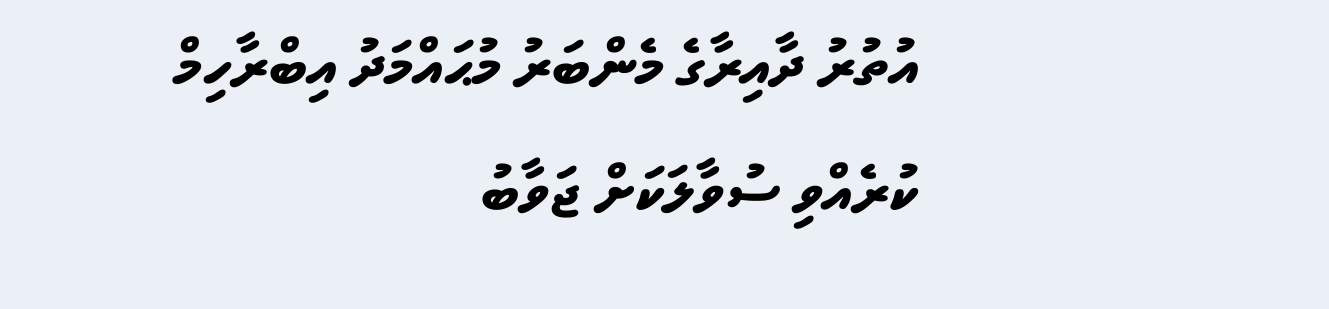އުތުރު ދާއިރާގެ މެންބަރު މުޙައްމަދު އިބްރާހިމް ކުރެއްވި ސުވާލަކަށް ޖަވާބު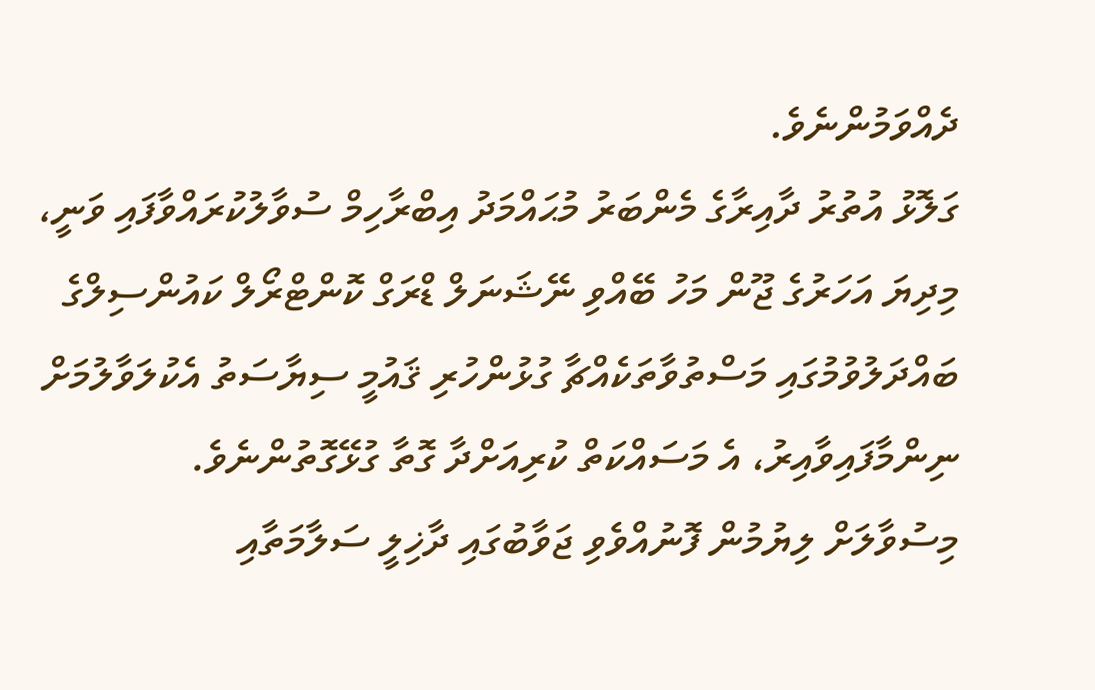ދެއްވަމުންނެވެ.
ގަލޮޅު އުތުރު ދާއިރާގެ މެންބަރު މުޙައްމަދު އިބްރާހިމް ސުވާލުކުރައްވާފައި ވަނީ، މިދިޔަ އަހަރުގެ ޖޫން މަހު ބޭއްވި ނޭޝަނަލް ޑްރަގް ކޮންޓްރޯލް ކައުންސިލްގެ ބައްދަލުވުމުގައި މަސްތުވާތަކެއްޗާ ގުޅުންހުރި ޤައުމީ ސިޔާސަތު އެކުލަވާލުމަށް ނިންމާފައިވާއިރު، އެ މަސައްކަތް ކުރިއަށްދާ ގޮތާ ގުޅޭގޮތުންނެވެ.
މިސުވާލަށް ލިޔުމުން ފޮނުއްވެވި ޖަވާބުގައި ދާޚިލީ ސަލާމަތާއި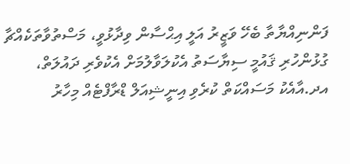ފަންނިއްޔާތާ ބެހޭ ވަޒީރު އަލީ އިޙްސާން ވިދާޅުވީ، މަސްތުވާތަކެއްޗާ ގުޅުންހުރި ޤައުމީ ސިޔާސަތު އެކުލަވާލުމަށް އެކުވެރި ދައުލަތް، އދ.އާއެކު މަސައްކަތް ކުރެވި އިނީޝިއަލް ޑްރާފްޓެއް މިހާރު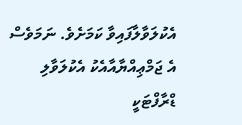އެކުލަވާލާފައިވާ ކަމަށެވެ. ނަމަވެސް އެ ޖަމްޢިއްޔާއާއެކު އެކުލަވާލި ޑްރާފްޓަކީ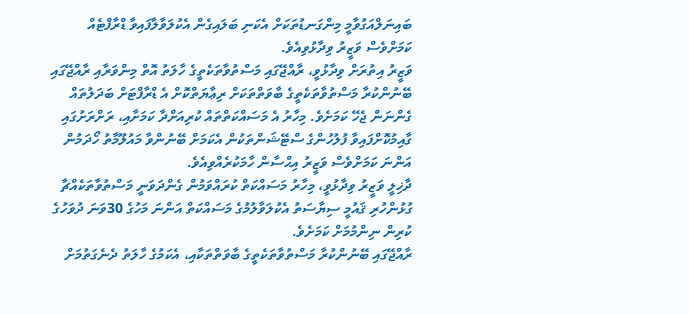ބައިނަލްއަގުވާމީ މިންގަނޑުތަކަށް އެކަނި ބަލައިގެން އެކުލަވާލާފައިވާ ޑްރާފްޓެއް ކަމަށްވެސް ވަޒީރު ވިދާޅުވިއެވެ.
ވަޒީރު އިތުރަށް ވިދާޅުވީ، ރާއްޖޭގައި މަސްތުވާތަކެތީގެ ހާލަތު އޮތް މިންވަރާއި ރާއްޖޭގައި ބޭނުންކުރާ މަސްތުވާތަކެތީގެ ބާވަތްތަކަށް ރިޢާޔަތްކޮށް އެ ޑްރާފްޓަށް ބަދަލުތައް ގެންނަން ޖެހޭ ކަމަށެވެ. މިހާރު އެ މަސައްކަތްތައް ކުރިއަށްދާ ކަމަށާއި، ރަށްރަށުގައި ގާއިމުކޮށްފައިވާ ފުލުހުންގެ ސްޓޭޝަންތަކުން އެކަމަށް ބޭނުންވާ މައުލޫމާތު ހޯދަމުން އަންނަ ކަމަށްވެސް ވަޒީރު އިޙްސާން ހާމަކުރެއްވިއެވެ.
ދާޚިލީ ވަޒީރު ވިދާޅުވީ، މިހާރު މަސައްކަތް ކުރައްވަމުން ގެންދަވަނީ މަސްތުވާތަކެއްޗާ ގުޅުންހުރި ޤައުމީ ސިޔާސަތު އެކުލަވާލުމުގެ މަސައްކަތް އަންނަ މަހުގެ 30ވަނަ ދުވަހުގެ ކުރިން ނިންމުމަށް ކަމަށެވެ.
ރާއްޖޭގައި ބޭނުންކުރާ މަސްތުވާތަކެތީގެ ބާވަތްތަކާއި، އެކަމުގެ ހާލަތު ދެނެގަތުމަށް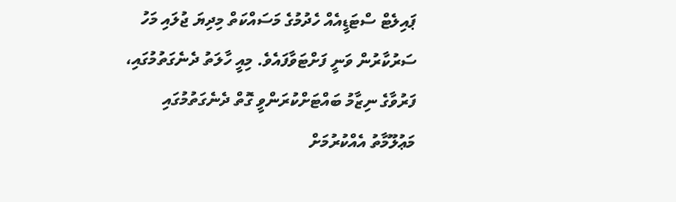ޕައިލެޓް ސްޓަޑީއެއް ހެދުމުގެ މަސައްކަތް މިދިޔަ ޖުލައި މަހު ސަރުކާރުން ވަނީ ފަށްޓަވާފައެވެ. މިއީ ހާލަތު ދެނެގަތުމުގައި، ފަރުވާގެ ނިޒާމު ބައްޓަށްކުރަންވީ ގޮތް ދެނެގަތުމުގައި މަޢުލޫމާތު އެއްކުރުމަށް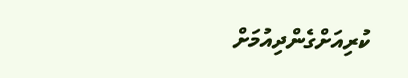ކުރިއަށްގެންދިއުމަށް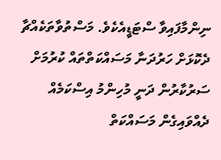ނިންމާފައިވާ ސްޓަޑީއެކެވެ. މަސްތުވާތަކެއްޗާ ދެކޮޅަށް ހަރުދަނާ މަސައްކަތްތައް ކުރުމަށް ސަރުކާރުން ދަނީ މުހިންމު އިސްކަމެއް ދެއްވައިގެން މަސައްކަތް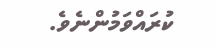ކުރައްވަމުންނެވެ.